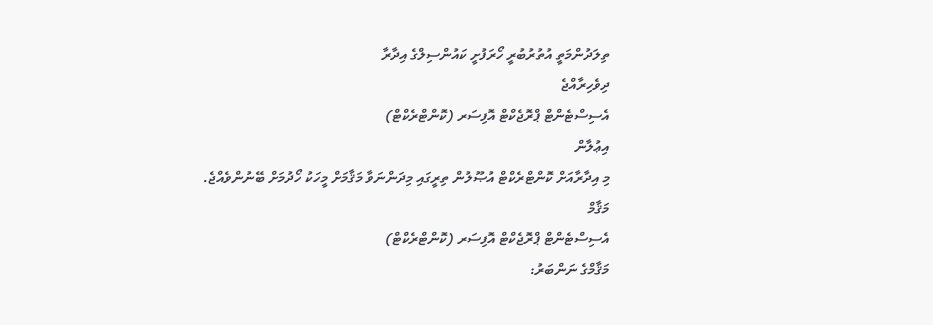ތިލަދުންމަތީ އުތުރުބުރީ ހޯރަފުށީ ކައުންސިލްގެ އިދާރާ
ދިވެހިރާއްޖެ
އެސިސްޓެންޓް ޕްރޮޖެކްޓް އޮފިސަރ (ކޮންޓްރެކްޓް)
އިޢުލާން
މި އިދާރާއަށް ކޮންޓްރެކްޓް އުޞޫލުން ތިރީގައި މިދަންނަވާ މަޤާމަށް މީހަކު ހޯދުމަށް ބޭނުންވެއްޖެ.
މަޤާމް
އެސިސްޓެންޓް ޕްރޮޖެކްޓް އޮފިސަރ (ކޮންޓްރެކްޓް)
މަޤާމްގެ ނަންބަރު: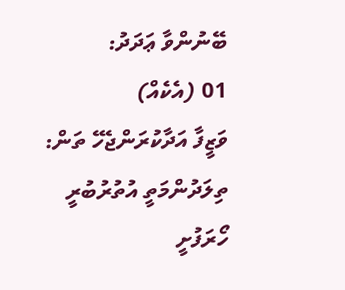ބޭނުންވާ ޢަދަދު:
01 (އެކެއް)
ވަޒީފާ އަދާކުރަންޖެހޭ ތަން:
ތިލަދުންމަތީ އުތުރުބުރީ ހޯރަފުށީ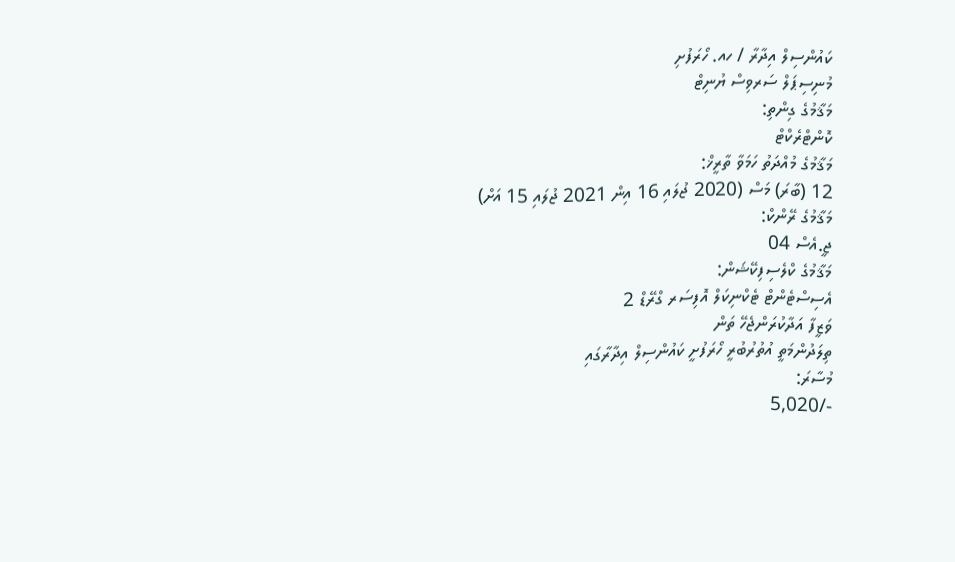ކައުންސިލް އިދާރާ / ހއ. ހޯރަފުށި
މުނިސިޕަލް ސަރވިސް ޔުނިޓް
މަޤާމުގެ ގިންތި:
ކޮންޓްރެކްޓް
މަޤާމުގެ މުއްދަތު ހަމަވާ ތާރީޚް:
12 (ބާރަ) މަސް (2020 ޖުލައި 16 އިން 2021 ޖުލައި 15 އަށް)
މަޤާމުގެ ރޭންކް:
ޖީ.އެސް 04
މަޤާމުގެ ކްލެސިފިކޭޝަން:
އެސިސްޓެންޓް ޓެކްނިކަލް އޮފިސަރ ގްރޭޑް 2
ވަޒީފާ އަދާކުރަންޖެހޭ ތަން
ތިލަދުންމަތީ އުތުރުބުރީ ހޯރަފުށީ ކައުންސިލް އިދާރާގައި
މުސާރަ:
-/5,020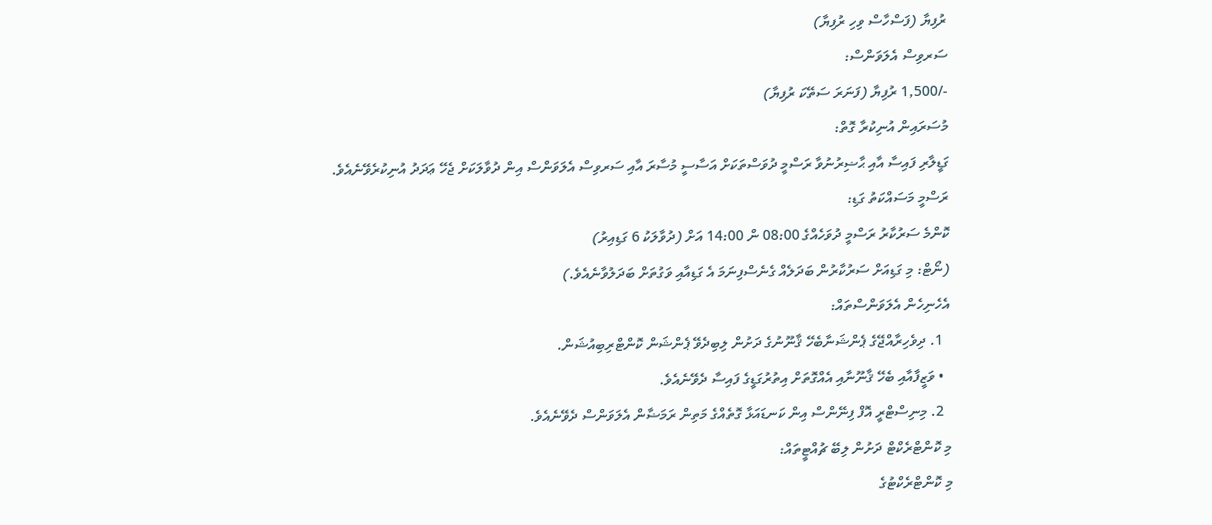ރުފިޔާ (ފަސްހާސް ވިހި ރުފިޔާ)
ސަރވިސް އެލަވަންސް:
-/1,500 ރުފިޔާ (ފަނަރަ ސަތޭކަ ރުފިޔާ)
މުސަރައިން އުނިކުރާ ގޮތް:
ގަޑީލާރި ފައިސާ އާއި ޙާޟިރުނުވާ ރަސްމީ ދުވަސްތަކަށް އަސާސީ މުސާރަ އާއި ސަރވިސް އެލަވަންސް އިން ދުވާލަކަށް ޖެހޭ ޢަދަދު އުނިކުރެވޭނެއެވެ.
ރަސްމީ މަސައްކަތު ގަޑި:
ކޮންމެ ސަރުކާރު ރަސްމީ ދުވަހެއްގެ 08:00 ން 14:00 އަށް (ދުވާލަކު 6 ގަޑިއިރު)
(ނޯޓް: މި ގަޑިއަށް ސަރުކާރުން ބަދަލެއް ގެނެސްފިނަމަ އެ ގަޑިއާއި ވަގުތަށް ބަދަލުވާނެއެވެ.)
އެހެނިހެން އެލަވަންސްތައް:
  1. ދިވެހިރާއްޖޭގެ ޕެންޝަނާބެހޭ ޤާނޫނުގެ ދަށުން ލިބިދެވޭ ޕެންޝަން ކޮންޓްރިބިއުޝަން.
  • ވަޒީފާއާއި ބެހޭ ޤާނޫނާއި އެއްގޮތަށް އިތުރުގަޑީގެ ފައިސާ ދެވޭނެއެވެ.
  2. މިނިސްޓްރީ އޮފް ފިނޭންސް އިން ކަނޑައަޅާ ގޮތެއްގެ މަތިން ރަމަޟާން އެލަވަންސް ދެވޭނެއެވެ.
މި ކޮންޓްރެކްޓް ދަށުން ލިބޭ ޗުއްޓީތައް:
މި ކޮންޓްރެކްޓުގެ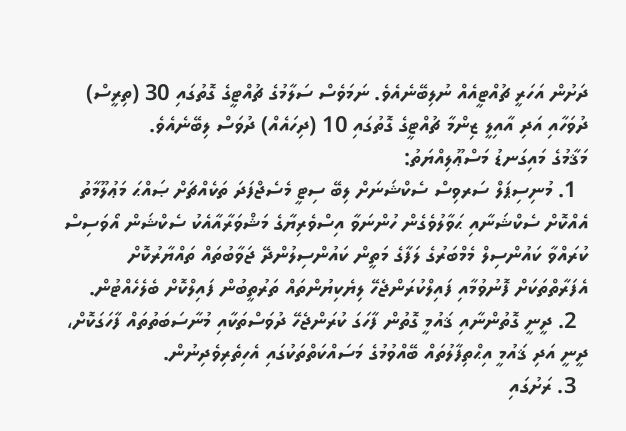ދަށުން އަހަރީ ޗުއްޓީއެއް ނުލިބޭނެއެވެ. ނަމަވެސް ސަލާމުގެ ޗުއްޓީގެ ގޮތުގައި 30 (ތިރީސް) ދުވަހާއި އަދި އާއިލީ ޒިންމާ ޗުއްޓީގެ ގޮތުގައި 10 (ދިހައެއް) ދުވަސް ލިބޭނެއެވެ.
މަޤާމުގެ މައިގަނޑު މަސްޢޫލިއްޔަތު:
  1. މުނިސިޕަލް ސަރވިސް ސެކްޝަނަށް ލިބޭ ސިޓީ މެސެޖްފަދަ ތަކެއްޗަށް ޞައްޙަ މަޢުލޫމާތު އެއްކޮށް ސެކްޝަނާއި ޙަވާލުވެގެން ހުންނަވާ އިސްވެރިޔާގެ މަޝްވަރާއާއެކު ސެކްޝަން އޯވަސިސް ކުރައްވާ ކައުންސިލް މެމްބަރުގެ ލަފާގެ މަތީން ކައުންސިލުންދޭ ޖަވާބުތައް ތައްޔާރުކޮށް އެފަރާތްތަކަށް ފޮނުވުމާއި ފައިލްކުރަންޖެހޭ ލިޔެކިޔުންތައް ތަރުތީބުން ފައިލްކޮށް ބެލެހެއްޓުން.
  2. ދީނީ ގޮތުންނާއި ޤައުމީ ގޮތުން ފާހަގަ ކުރަންޖެހޭ ދުވަސްތަކާއި މުނާސަބަތުތައް ފާހަގަކޮށް، ދީނީ އަދި ޤައުމީ އިޙްތިފާލުތައް ބޭއްވުމުގެ މަސައްކަތްތަކުގައި އެހިތެރިވެދިނުން.
  3. ރަށުގައި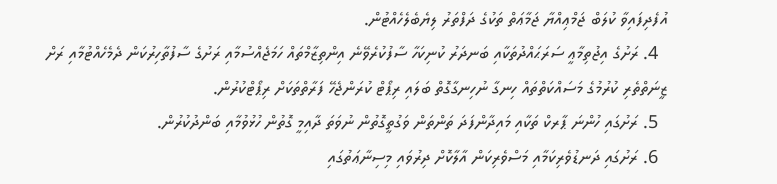އުފެދިފައިވާ ކުލަބް ޖަމްޢިއްޔާ ޖަމާޢަތް ތަކުގެ ދަފްތަރު ލިޔެބެލެހެއްޓުން.
  4. ރަށުގެ އިޖުތިމާޢީ ސަރަޙައްދުތަކާއި ބަނދަރު ކުނިކަހާ ސާފުކުރެވޭނެ އިންތިޒާމްތައް ހަމަޖެއްސުމާއި ރަށުގެ ސާފުތާހިރުކަން ދެމެހެއްޓުމާއި ރަށް ޒީނަތްތެރި ކުރުމުގެ މަސައްކަތްތައް ހިނގާ ނުހިނގާގޮތް ބަލައި ރިޕޯޓް ކުރަންޖެހޭ ފަރާތްތަކަށް ރިޕޯޓްކުރުން.
  5. ރަށުގައި ހުންނަ ޕާރކް ތަކާއި މައިދާންފަދަ ތަންތަން ވަގުތީގޮތުން ނުވަތަ ދާއިމީ ގޮތުން ހުޅުވުމާއި ބަންދުކުރުން.
  6. ރަށުގައި ދަނޑުވެރިކަމާއި މަސްވެރިކަން އާލާކޮށް ދިރުވައި މިސިނާޢަތުގައި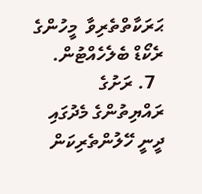ޙަރަކާތްތެރިވާ  މީހުންގެ ރެކޯޑް ބެލެހެއްޓުން.
  7. ރަށުގެ ރައްޔިތުންގެ މެދުގައި ދީނީ ހޭލުންތެރިކަން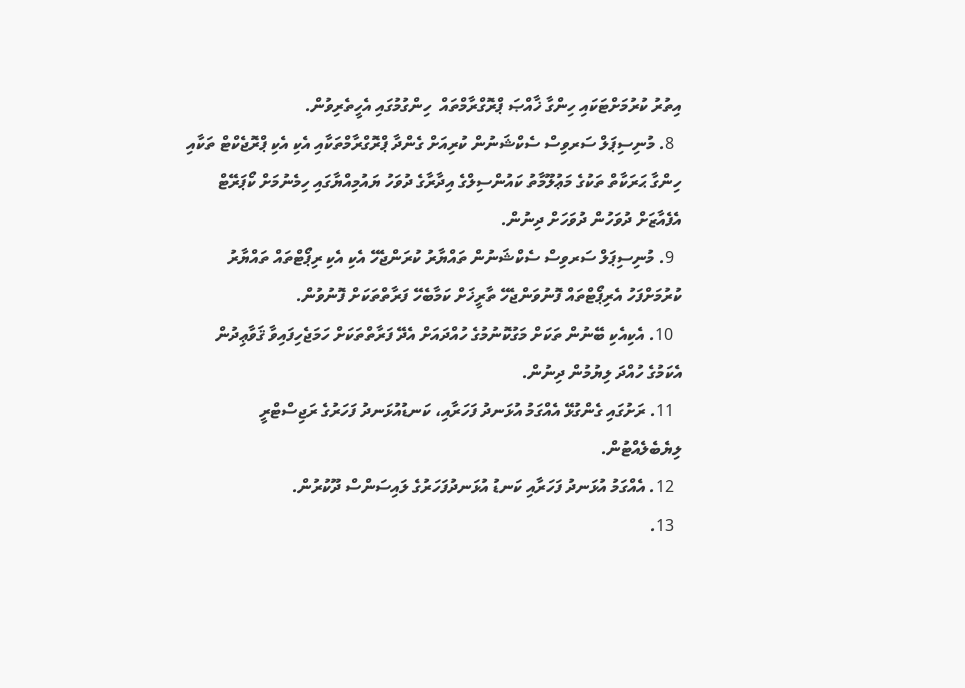އިތުރު ކުރުމަށްޓަކައި ހިންގާ ޚާއްޞަ ޕްރޮގްރާމްތައް  ހިންގުމުގައި އެހީތެރިވުން.
  8. މުނިސިޕަލް ސަރވިސް ސެކްޝަނުން ކުރިއަށް ގެންދާ ޕްރޮގްރާމްތަކާއި އެކި އެކި ޕްރޮޖެކްޓް ތަކާއި ހިންގާ ޙަރަކާތް ތަކުގެ މަޢުލޫމާތު ކައުންސިލްގެ އިދާރާގެ ދުވަހު ޔައުމިއްޔާގައި ހިމެނުމަށް ކޯޕަރޭޓް އެފެއާޒަށް ދުވަހުން ދުވަހަށް ދިނުން.
  9. މުނިސިޕަލް ސަރވިސް ސެކްޝަނުން ތައްޔާރު ކުރަންޖެހޭ އެކި އެކި ރިޕޯޓްތައް ތައްޔާރު ކުރުމަށްފަހު އެރިޕޯޓްތައް ފޮނުވަންޖެހޭ ތާރީޚަށް ކަމާބެހޭ ފަރާތްތަކަށް ފޮނުވުން.
  10. އެކިއެކި ބޭނުން ތަކަށް މަގުކޮނުމުގެ ހުއްދައަށް އެދޭ ފަރާތްތަކަށް ހަމަޖެހިފައިވާ ޤަވާޢިދުން އެކަމުގެ ހުއްދަ ލިޔުމުން ދިނުން.
  11. ރަށުގައި ގެންގުޅޭ އެއްގަމު އުޅަނދު ފަހަރާއި، ކަނޑުއުޅަނދު ފަހަރުގެ ރަޖިސްޓްރީ ލިޔެބެލެއްޓުން.
  12. އެއްގަމު އުޅަނދު ފަހަރާއި ކަނޑު އުޅަނދުފަހަރުގެ ލައިސަންސް ދޫކުރުން.
  13.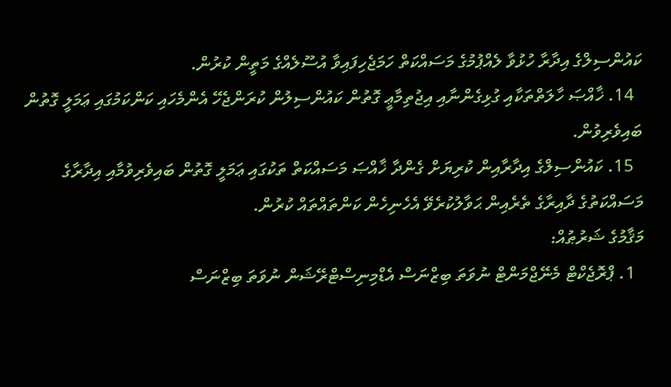ކައުންސިލްގެ އިދާރާ ހުޅުވާ ލެއްޕުމުގެ މަސައްކަތް ހަމަޖެހިފައިވާ އުސޫލެއްގެ މަތީން ކުރުން.
  14. ޚާއްޞަ ހާލަތްތަކާއި ގުޅިގެންނާއި އިޖުތިމާޢީ ގޮތުން ކައުންސިލުން ކުރަންޖެހޭ އެންމެހައި ކަންކަމުގައި ޢަމަލީ ގޮތުން ބައިވެރިވުން.
  15. ކައުންސިލްގެ އިދާރާއިން ކުރިޔަށް ގެންދާ ޚާއްޞަ މަސައްކަތް ތަކުގައި ޢަމަލީ ގޮތުން ބައިވެރިވުމާއި އިދާރާގެ މަސައްކަތުގެ ދާއިރާގެ ތެރެއިން ޙަވާލުކުރެވޭ އެހެނިހެން ކަންތައްތައް ކުރުން.
މަޤާމުގެ ޝަރުޠުއް:
  1. ޕްރޮޖެކްޓް މެނޭޖްމަންޓް ނުވަތަ ބިޒްނަސް އެޑްމިނިސްޓްރޭޝަން ނުވަތަ ބިޒްނަސް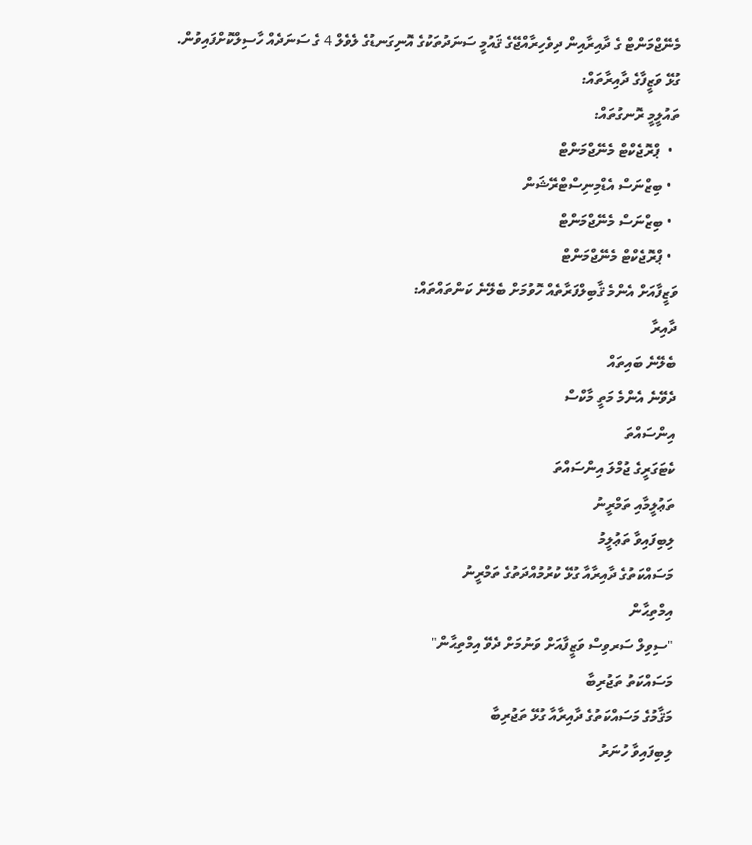މެނޭޖްމަންޓް ގެ ދާއިރާއިން ދިވެހިރާއްޖޭގެ ޤައުމީ ސަނަދުތަކުގެ އޮނިގަނޑުގެ ލެވެލް 4 ގެ ސަނަދެއް ހާސިލްކޮށްފައިވުން.
ގުޅޭ ވަޒީފާގެ ދާއިރާތައް:
ތައުލީމީ ރޮނގުތައް:
  •  ޕްރޮޖެކްޓް މެނޭޖްމަންޓް
  • ބިޒްނަސް އެޑްމިނިސްޓްރޭޝަން
  • ބިޒްނަސް މެނޭޖްމަންޓް
  • ޕްރޮޖެކްޓް މެނޭޖްމަންޓް
ވަޒީފާއަށް އެންމެ ޤާބިލްފަރާތެއް ހޮވުމަށް ބެލޭނެ ކަންތައްތައް:
ދާއިރާ
ބެލޭނެ ބައިތައް
ދެވޭނެ އެންމެ މަތީ މާކްސް
އިންސައްތަ
ކެޓަގަރީގެ ޖުމްލަ އިންސައްތަ
ތަޢުލީމާއި ތަމްރީނު
ލިބިފައިވާ ތަޢުލީމު
މަސައްކަތުގެ ދާއިރާއާ ގުޅޭ ކުރުމުއްދަތުގެ ތަމްރީނު
އިމްތިޙާން
"ސިވިލް ސަރވިސް ވަޒީފާއަށް ވަނުމަށް ދެވޭ އިމްތިޙާން"
މަސައްކަތު ތަޖުރިބާ
މަޤާމުގެ މަސައްކަތުގެ ދާއިރާއާ ގުޅޭ ތަޖުރިބާ
ލިބިފައިވާ ހުނަރު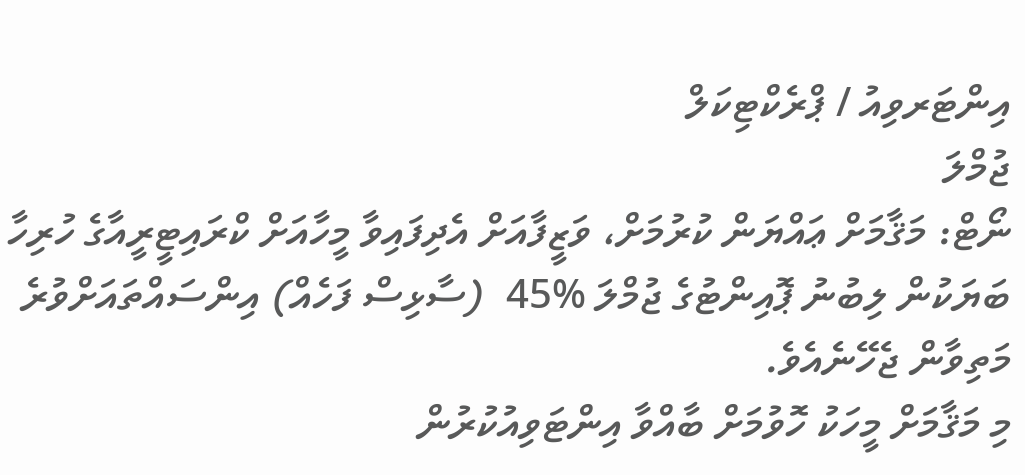އިންޓަރވިއު / ޕްރެކްޓިކަލް
ޖުމްލަ
ނޯޓް: މަޤާމަށް ޢައްޔަން ކުރުމަށް، ވަޒީފާއަށް އެދިފައިވާ މީހާއަށް ކްރައިޓީރީއާގެ ހުރިހާ ބަޔަކުން ލިބުނު ޕޮއިންޓުގެ ޖުމްލަ %45  (ސާޅިސް ފަހެއް) އިންސައްތައަށްވުރެ މަތިވާން ޖެހޭނެއެވެ.
މި މަޤާމަށް މީހަކު ހޮވުމަށް ބާއްވާ އިންޓަވިއުކުރުން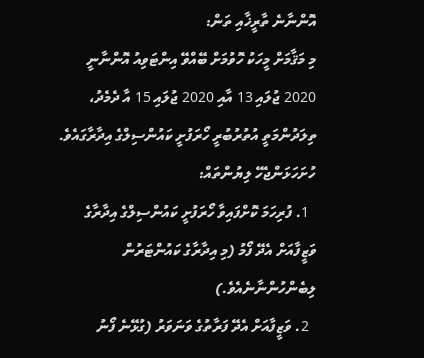އޮންނާނެ ތާރީޚާއި ތަން:
މި މަޤާމަށް މީހަކު ހޮވުމަށް ބޭއްވޭ އިންޓަވިއު އޮންނާނީ 2020 ޖުލައި 13 އާއި 2020 ޖުލައި 15 އާ ދެމެދު، ތިލަދުންމަތީ އުތުރުބުރީ ހޯރަފުށީ ކައުންސިލްގެ އިދާރާގައެވެ.
ހުށަހަޅަންޖެހޭ ލިޔުންތައް:
  1. ފުރިހަމަ ކޮށްފައިވާ ހޯރަފުށީ ކައުންސިލްގެ އިދާރާގެ ވަޒީފާއަށް އެދޭ ފޯމު (މި އިދާރާގެ ކައުންޓަރުން ލިބެންހުންނާނެއެވެ.)
  2. ވަޒީފާއަށް އެދޭ ފަރާތުގެ ވަނަވަރު (ގުޅޭނެ ފޯނު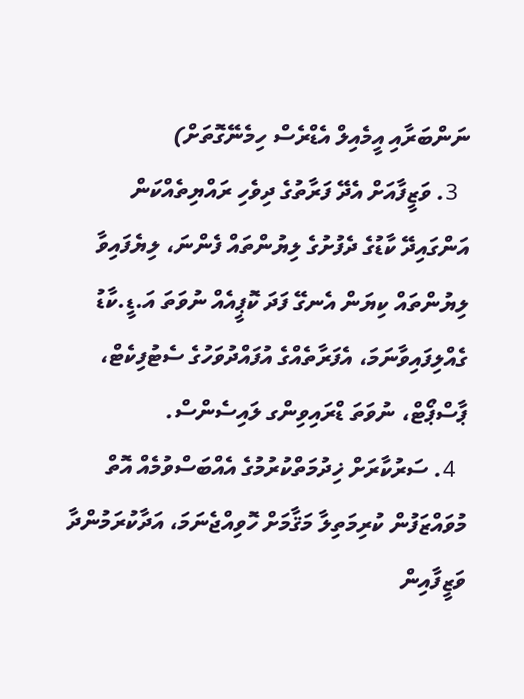ނަންބަރާއި އީމެއިލް އެޑްރެސް ހިމެނޭގޮތަށް)
  3. ވަޒީފާއަށް އެދޭ ފަރާތުގެ ދިވެހި ރައްޔިތެއްކަން އަންގައިދޭ ކާޑުގެ ދެފުށުގެ ލިޔުންތައް ފެންނަ، ލިޔެފައިވާ ލިޔުންތައް ކިޔަން އެނގޭ ފަދަ ކޮޕީއެއް ނުވަތަ އަ.ޑީ.ކާޑު ގެއްލިފައިވާނަމަ، އެފަރާތެއްގެ އުފައްދުވަހުގެ ސެޓުފިކެޓް، ޕާސްޕޯޓް، ނުވަތަ ޑްރައިވިންގ ލައިސެންސް.
  4. ސަރުކާރަށް ޚިދުމަތްކުރުމުގެ އެއްބަސްވުމެއް އޮތް މުވައްޒަފުން ކުރިމަތިލާ މަޤާމަށް ހޮވިއްޖެނަމަ، އަދާކުރަމުންދާ ވަޒީފާއިން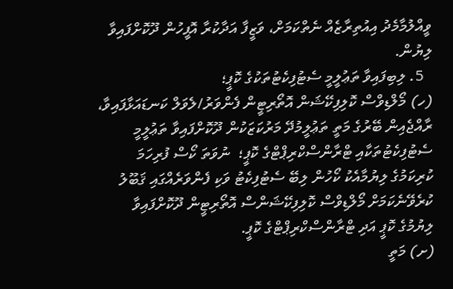ވީއްލުމާމެދު އިއުތިރާޒެއް ނެތްކަމަށް، ވަޒީފާ އަދާކުރާ އޮފީހުން ދޫކޮށްފައިވާ ލިޔުން.
  5. ލިބިފައިވާ ތަޢުލީމީ ސެޓުފިކެޓުތަކުގެ ކޮޕީ؛
(ހ) މޯލްޑިވްސް ކޮލިފިކޭޝަން އޮތޯރިޓީން ފެންވަރު/ލެވަލް ކަނޑައަޅާފައިވާ، ރާއްޖެއިން ބޭރުގެ މަތީ ތަޢުލީމުދޭ މަރުކަޒަކުން ދޫކޮށްފައިވާ ތަޢުލީމީ ސެޓުފިކެޓުތަކާއި ޓްރާންސްކްރިޕްޓްގެ ކޮޕީ؛  ނުވަތަ ކޯސް ފުރިހަމަ ކުރިކަމުގެ ލިޔުމާއެކު ކޯހުން ލިބޭ ސެޓުފިކެޓު ވަކި ފެންވަރެއްގައި ޤަބޫލު ކުރެވޭނެކަމަށް މޯލްޑިވްސް ކޮލިފިކޭޝަންސް އޮތޯރިޓީން ދޫކޮށްފައިވާ ލިޔުމުގެ ކޮޕީ އަދި ޓްރާންސްކްރިޕްޓްގެ ކޮޕީ.
(ށ) މަތީ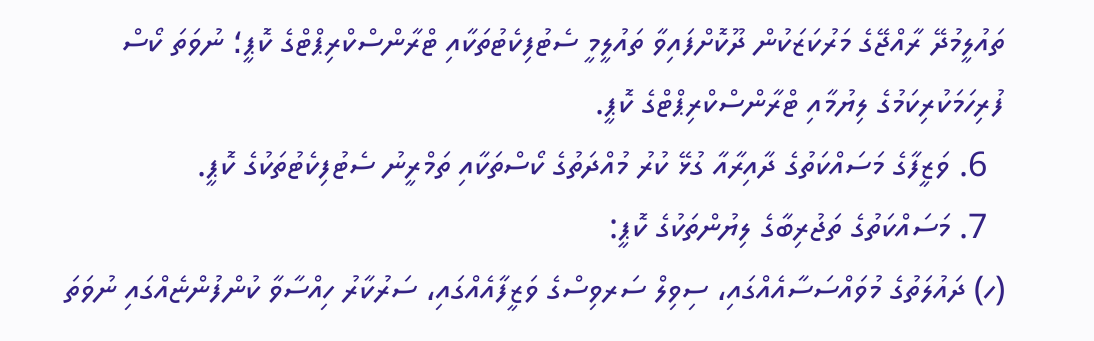ތައުލީމުދޭ ރާއްޖޭގެ މަރުކަޒަކުން ދޫކޮށްފައިވާ ތައުލީމީ ސެޓުފިކެޓުތަކާއި ޓްރާންސްކްރިޕްޓްގެ ކޮޕީ؛ ނުވަތަ ކޯސް ފުރިހަމަކުރިކަމުގެ ލިޔުމާއި ޓްރާންސްކްރިޕްޓްގެ ކޮޕީ.
  6. ވަޒީފާގެ މަސައްކަތުގެ ދާއިރާއާ ގުޅޭ ކުރު މުއްދަތުގެ ކޯސްތަކާއި ތަމްރީނު ސެޓުފިކެޓުތަކުގެ ކޮޕީ.
  7. މަސައްކަތުގެ ތަޖުރިބާގެ ލިޔުންތަކުގެ ކޮޕީ:
(ހ) ދައުލަތުގެ މުވައްސަސާއެއްގައި، ސިވިލް ސަރވިސްގެ ވަޒީފާއެއްގައި، ސަރުކާރު ހިއްސާވާ ކުންފުންޏެއްގައި ނުވަތަ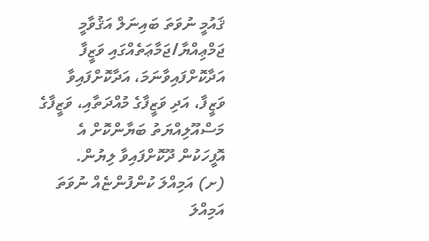ޤައުމީ ނުވަތަ ބައިނަލް އަޤުވާމީ ޖަމްޢިއްޔާ/ޖަމާޢަތެއްގައި ވަޒީފާ އަދާކޮށްފައިވާނަމަ، އަދާކޮށްފައިވާ ވަޒީފާ، އަދި ވަޒީފާގެ މުއްދަތާއި، ވަޒީފާގެ މަސްއޫލިއްޔަތު ބަޔާންކޮށް އެ އޮފީހަކުން ދޫކޮށްފައިވާ ލިޔުން.
(ށ) އަމިއްލަ ކުންފުންޏެއް ނުވަތަ އަމިއްލަ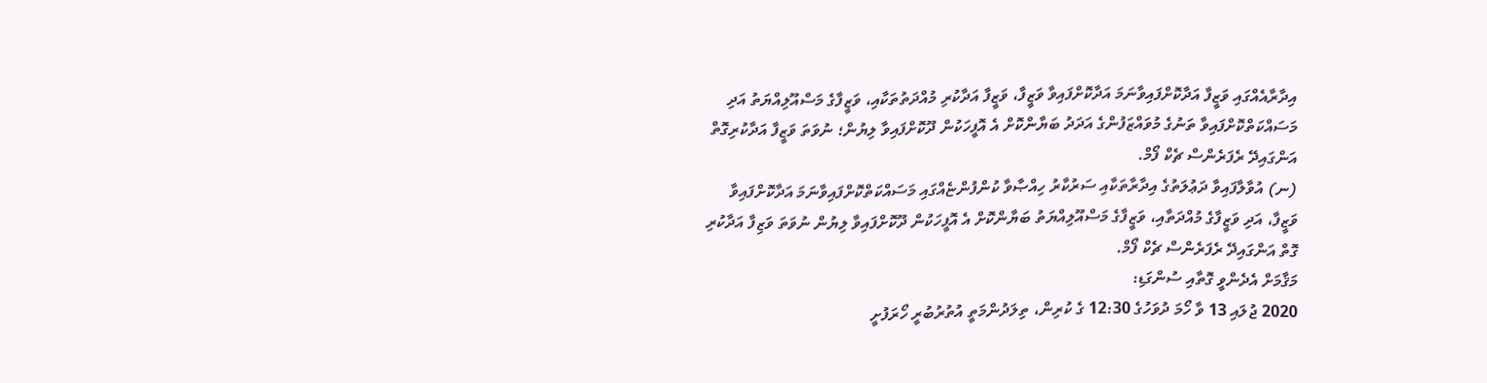އިދާރާއެއްގައި ވަޒީފާ އަދާކޮށްފައިވާނަމަ އަދާކޮށްފައިވާ ވަޒީފާ، ވަޒީފާ އަދާކުރި މުއްދަތުތަކާއި، ވަޒީފާގެ މަސްއޫލިއްޔަތު އަދި މަސައްކަތްކޮށްފައިވާ ތަނުގެ މުވައްޒަފުންގެ އަދަދު ބަޔާންކޮށް އެ އޮފީހަކުން ދޫކޮށްފައިވާ ލިޔުން؛ ނުވަތަ ވަޒީފާ އަދާކުރިގޮތް އަންގައިދޭ ރެފަރެންސް ޗެކް ފޯމް.
(ނ) އުވާލާފައިވާ ދަޢުލަތުގެ އިދާރާތަކާއި ސަރުކާރު ހިއްޞާވާ ކުންފުންޏެއްގައި މަސައްކަތްކޮށްފައިވާނަމަ އަދާކޮށްފައިވާ ވަޒީފާ، އަދި ވަޒީފާގެ މުއްދަތާއި، ވަޒީފާގެ މަސްއޫލިއްޔަތު ބަޔާންކޮށް އެ އޮފީހަކުން ދޫކޮށްފައިވާ ލިޔުން ނުވަތަ ވަޒިފާ އަދާކުރި ގޮތް އަންގައިދޭ ރެފަރެންސް ޗެކް ފޯމް.
މަޤާމަށް އެދެންވީ ގޮތާއި ސުންގަޑި:
2020 ޖުލައި 13 ވާ ހޯމަ ދުވަހުގެ 12:30 ގެ ކުރިން، ތިލަދުންމަތީ އުތުރުބުރީ ހޯރަފުށީ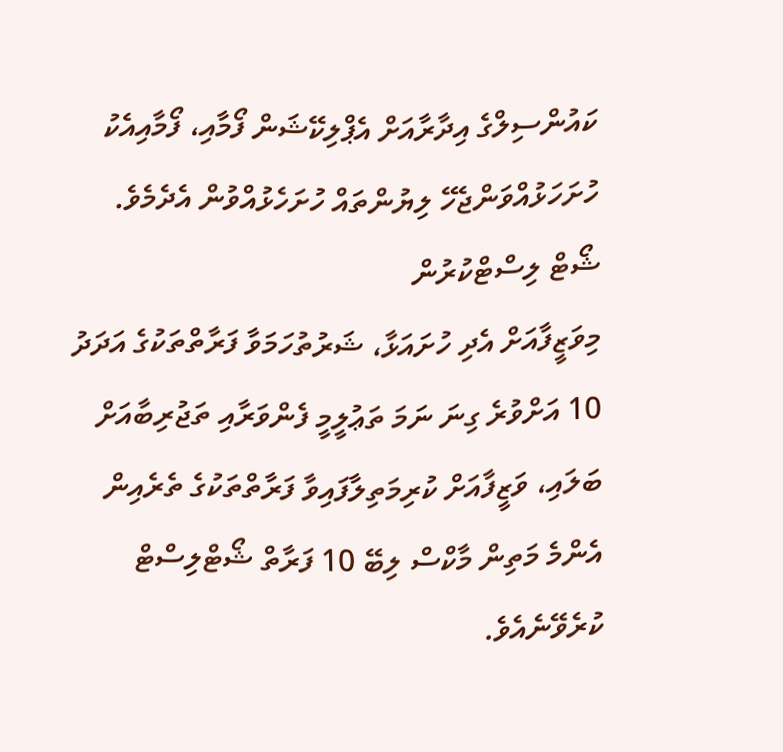ކައުންސިލްގެ އިދާރާއަށް އެޕްލިކޭޝަން ފޯމާއި، ފޯމާއިއެކު ހުށަހަޅުއްވަންޖެހޭ ލިޔުންތައް ހުށަހެޅުއްވުން އެދެމެވެ.
ޝޯޓް ލިސްޓްކުރުން
މިވަޒީފާއަށް އެދި ހުށައަޅާ، ޝަރުތުހަމަވާ ފަރާތްތަކުގެ އަދަދު 10 އަށްވުރެ ގިނަ ނަމަ ތަޢުލީމީ ފެންވަރާއި ތަޖުރިބާއަށް ބަލައި، ވަޒީފާއަށް ކުރިމަތިލާފައިވާ ފަރާތްތަކުގެ ތެރެއިން އެންމެ މަތިން މާކްސް ލިބޭ 10 ފަރާތް ޝޯޓްލިސްޓް ކުރެވޭނެއެވެ.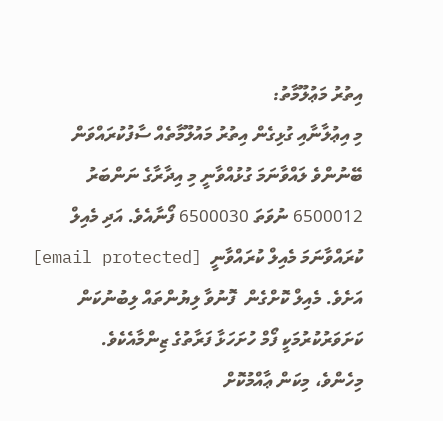އިތުރު މަޢުލޫމާތު:
މި އިޢުލާނާއި ގުޅިގެން އިތުރު މައުލޫމާތެއް ސާފުކުރައްވަން ބޭނުންވެ ލައްވާނަމަ ގުޅުއްވާނީ މި އިދާރާގެ ނަންބަރު 6500012 ނުވަތަ 6500030 ފޯނާއެވެ. އަދި މެއިލް ކުރައްވާނަމަ މެއިލް ކުރައްވާނީ  [email protected] އަށެވެ. މެއިލް ކޮށްގެން  ފޮނުވާ ލިޔުންތައް ލިބުނުކަން ކަށަވަރުކުރުމަކީ ފޯމް ހުށަހަޅާ ފަރާތުގެ ޒިންމާއެކެވެ.
މިހެންވެ، މިކަން ޢާއްމުކޮށް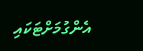އެންގުމަށްޓަކައި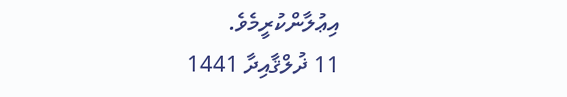އިޢުލާންކުރީމެވެ.
11 ޛުލްޤާއިދާ 1441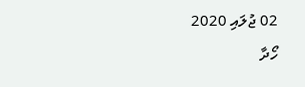02 ޖުލައި 2020
ހޯދާ